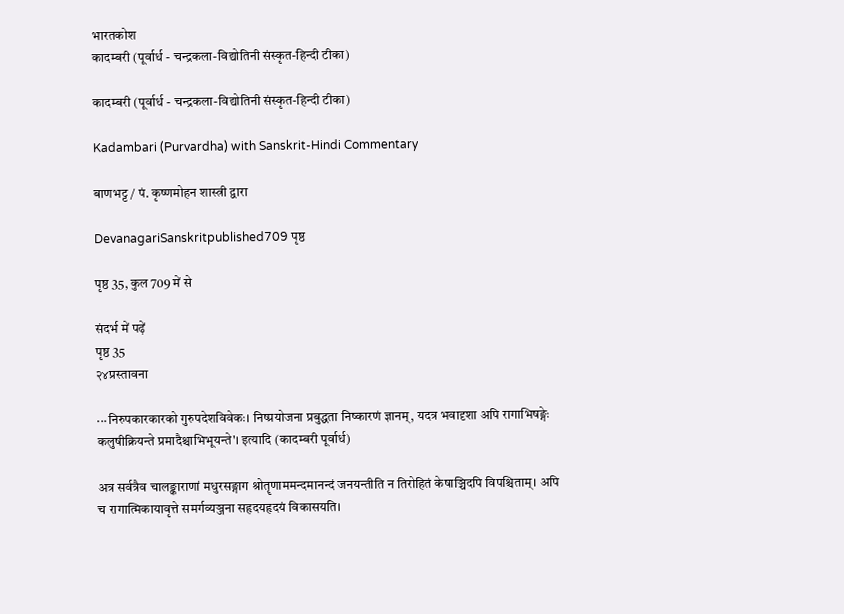भारतकोश
कादम्बरी (पूर्वार्ध - चन्द्रकला-विद्योतिनी संस्कृत-हिन्दी टीका)

कादम्बरी (पूर्वार्ध - चन्द्रकला-विद्योतिनी संस्कृत-हिन्दी टीका)

Kadambari (Purvardha) with Sanskrit-Hindi Commentary

बाणभट्ट / पं. कृष्णमोहन शास्त्री द्वारा

DevanagariSanskritpublished709 पृष्ठ

पृष्ठ 35, कुल 709 में से

संदर्भ में पढ़ें
पृष्ठ 35
२४प्रस्तावना

···निरुपकारकारको गुरुपदेशविवेकः। निष्प्रयोजना प्रबुद्धता निष्कारणं ज्ञानम्, यदत्र भवादृशा अपि रागाभिषङ्गेः कलुषीक्रियन्ते प्रमादैश्चाभिभूयन्ते'। इत्यादि (कादम्बरी पूर्वार्ध)

अत्र सर्वत्रैव चालङ्काराणां मधुरसङ्गाग श्रोतॄणाममन्दमानन्दं जनयन्तीति न तिरोहितं केषाञ्चिदपि विपश्चिताम्। अपि च रागात्मिकायावृत्ते समर्गव्यञ्जना सहृदयहृदयं विकासयति।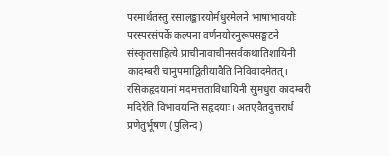परमार्थतस्तु रसालङ्कारयोर्मधुरमेलने भाषाभावयोः परस्परसंपर्के कल्पना वर्णनयोरनुरूपसङ्घटने संस्कृतसाहित्ये प्राचीनावाचीनसर्वकथातिशायिनी कादम्बरी चानुपमाद्वितीयावैति निविवादमेतत्। रसिकहृदयानां मदमत्तताविधायिनी सुमधुरा कादम्बरी मदिरेति विभावयन्ति सहृदयाः। अतएवैतदुत्तरार्ध प्रणेतुर्भूषण (पुलिन्द)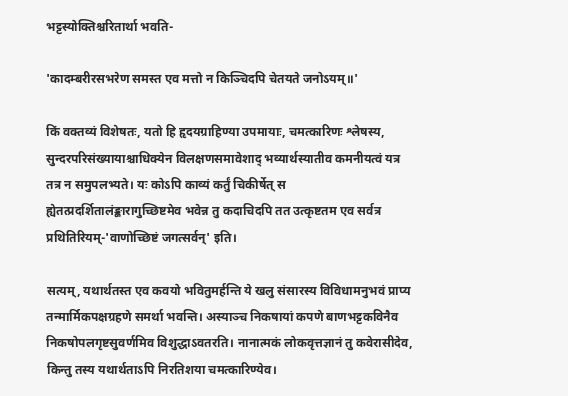भट्टस्योक्तिश्चरितार्था भवति-

'कादम्बरीरसभरेण समस्त एव मत्तो न किञ्चिदपि चेतयते जनोऽयम्॥'

किं वक्तव्यं विशेषतः, यतो हि हृदयग्राहिण्या उपमायाः, चमत्कारिणः श्लेषस्य, सुन्दरपरिसंख्यायाश्चाधिक्येन विलक्षणसमावेशाद् भव्यार्थस्यातीव कमनीयत्वं यत्र तत्र न समुपलभ्यते। यः कोऽपि काव्यं कर्तुं चिकीर्षेत् स ह्येतत्प्रदर्शितालंङ्कारागुच्छिष्टमेव भवेन्न तु कदाचिदपि तत उत्कृष्टतम एव सर्वत्र प्रथितिरियम्-'वाणोच्छिष्टं जगत्सर्वन्' इति।

सत्यम्, यथार्थतस्त एव कवयो भवितुमर्हन्ति ये खलु संसारस्य विविधामनुभवं प्राप्य तन्मार्मिकपक्षग्रहणे समर्था भवन्ति। अस्याञ्च निकषायां कपणे बाणभट्टकविनैव निकषोपलगृष्टसुवर्णमिव विशुद्धाऽवतरति। नानात्मकं लोकवृत्तज्ञानं तु कवेरासीदेव, किन्तु तस्य यथार्थताऽपि निरतिशया चमत्कारिण्येव।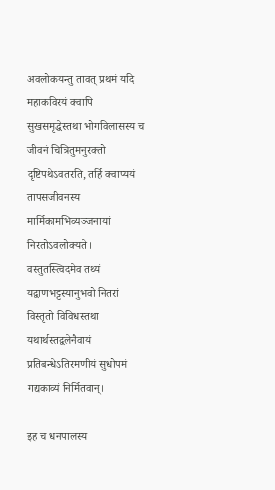अवलोकयन्तु तावत् प्रथमं यदि महाकविरयं क्वापि सुखसमृद्धेस्तथा भोगविलासस्य च जीवनं चित्रितुमनुरक्तो दृष्टिपथेऽवतरति, तर्हि क्वाप्ययं तापसजीवनस्य मार्मिकामभिव्यञ्जनायां निरतोऽवलोक्यते। वस्तुतस्त्विदमेव तथ्यं यद्वाणभट्टस्यानुभवो नितरां विस्तृतो विविधस्तथा यथार्थस्तद्वलेनैवायं प्रतिबन्धेऽतिरमणीयं सुधोपमं गद्यकाव्यं निर्मितवान्।

इह च धनपालस्य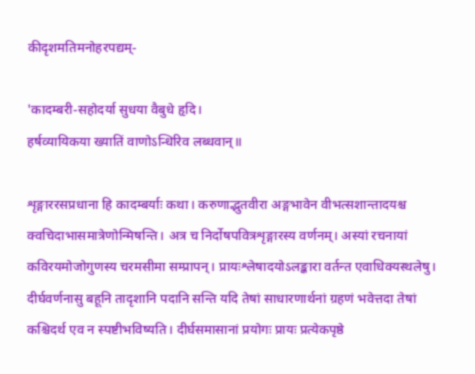कीदृशमतिमनोहरपद्यम्-

'कादम्बरी-सहोदर्या सुधया वैबुधे हृदि।
हर्षव्यायिकया ख्यातिं वाणोऽन्धिरिव लब्धवान्॥

शृङ्गाररसप्रधाना हि कादम्बर्याः कथा। करुणाद्भुतवीरा अङ्गभावेन वीभत्सशान्तादयश्च क्वचिदाभासमात्रेणोन्मिषन्ति। अत्र च निर्दोषपवित्रशृङ्गारस्य वर्णनम्। अस्यां रचनायां कविरयमोजोगुणस्य चरमसीमा सम्प्रापन्। प्रायःश्लेषादयोऽलङ्कारा वर्तन्त एवाधिक्यस्थलेषु। दीर्घवर्णनासु बहूनि तादृशानि पदानि सन्ति यदि तेषां साधारणार्थनां ग्रहणं भवेत्तदा तेषां कश्चिदर्थ एव न स्पष्टीभविष्यति। दीर्घसमासानां प्रयोगः प्रायः प्रत्येकपृष्ठे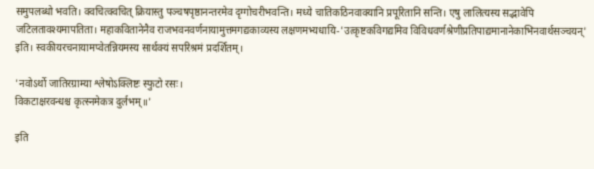समुपलब्धो भवति। क्वचित्क्वचित् क्रियास्तु पञ्चषपृष्ठानन्तरमेव दृग्गोचरीभवन्ति। मध्ये चातिकठिनवाक्यानि प्रपूरितानि सन्ति। एषु लालित्यस्य सद्भावेपि जटिलतावश्यमापतिता। महाकवितानेनैव राजभवनवर्णनायामुत्तमगद्यकाव्यस्य लक्षणमभ्यधायि-'उत्कृष्टकविगद्यमिव विविधवर्णश्रेणीप्रतिपाद्यमानानेकाभिनवार्थसञ्चयन्' इति। स्वकीयरचनायामप्वेतन्नियमस्य सार्थक्यं सपरिश्रमं प्रदर्शितम्।

'नवोऽर्थो जातिरग्राम्या श्लेषोऽक्लिष्टः स्फुटो रसः।
विकटाक्षरवन्धश्च कृत्स्नमेकत्र दुर्लभम्॥'

इति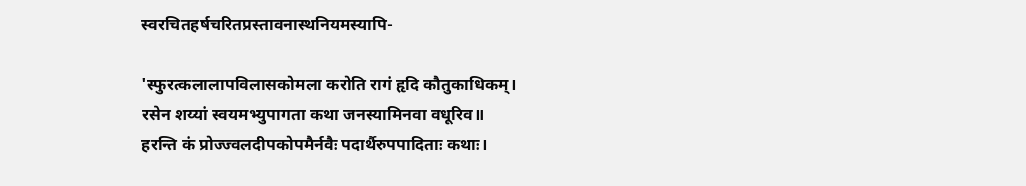स्वरचितहर्षचरितप्रस्तावनास्थनियमस्यापि-

'स्फुरत्कलालापविलासकोमला करोति रागं हृदि कौतुकाधिकम्।
रसेन शय्यां स्वयमभ्युपागता कथा जनस्यामिनवा वधूरिव॥
हरन्ति कं प्रोज्ज्वलदीपकोपमैर्नवैः पदार्थैरुपपादिताः कथाः।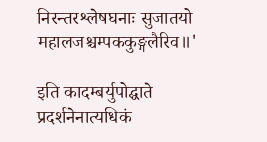निरन्तरश्लेषघनाः सुजातयो महालजश्चम्पककुङ्गलैरिव॥'

इति कादम्बर्युपोद्घाते प्रदर्शनेनात्यधिकं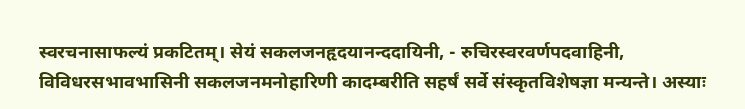स्वरचनासाफल्यं प्रकटितम्। सेयं सकलजनहृदयानन्ददायिनी, - रुचिरस्वरवर्णपदवाहिनी, विविधरसभावभासिनी सकलजनमनोहारिणी कादम्बरीति सहर्षं सर्वे संस्कृतविशेषज्ञा मन्यन्ते। अस्याः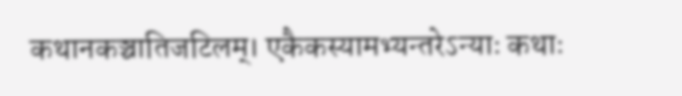कथानकञ्चातिजटिलम्। एकैकस्यामभ्यन्तरेऽन्याः कथाः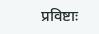प्रविष्टाः